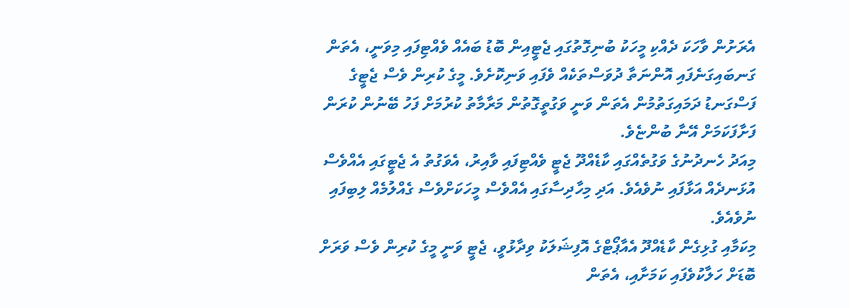އެރަށުން ވާހަކަ ދެއްކި މީހަކު ބުނިގޮތުގައި ޖެޓީއިން ބޮޑު ބައެއް ވެއްޓިފައި މިވަނީ، އެތަން ގަނބައިގަނެފައި އޮންނަތާ ދުވަސްތަކެއް ވެފައި ވަނިކޮށެވެ. މީގެ ކުރިން ވެސް ޖެޓީގެ ފަސްގަނޑު ދަމައިގަތުމުން އެތަން ވަނީ ވަގުތީގޮތުން މަރާމާތު ކުރުމަށް ފަހު ބޭނުން ކުރަން ފަށާފަކަމަށް އޭނާ ބުންޏެވެ.
މިއަދު ހެނދުނުގެ ވަގުތެއްގައި ކާޑެއްދޫ ޖެޓީ ވެއްޓިފައި ވާއިރު، އެވަގުތު އެ ޖެޓީގައި އެއްވެސް އުޅަނދެއް އަޅާފައި ނުވެއެވެ. އަދި މިހާދިސާގައި އެއްވެސް މީހަކަށްވެސް ގެއްލުމެއް ލިބިފައި ނުވެއެވެ.
މިކަމާއި ގުޅިގެން ކާޑެއްދޫ އެއާޕޯޓްގެ އޮފިޝަލަކު ވިދާޅުވީ، ޖެޓީ ވަނީ މީގެ ކުރިން ވެސް ވަރަށް ބޮޑަށް ހަލާކުވެފައި ކަމަށާއި، އެތަން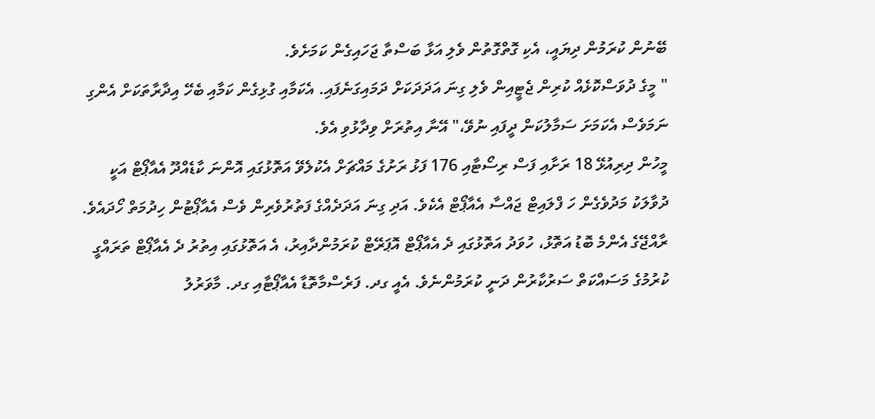ބޭނުން ކުރަމުން ދިޔައީ، އެކި ގޮތްގޮތުން ވެލި އަޅާ ބަސްތާ ޖަހައިގެން ކަމަށެވެ.
" މީގެ ދުވަސްކޮޅެއް ކުރިން ޖެޓީއިން ވެލި ގިނަ އަދަދަކަށް ދަމައިގަނެފައި. އެކަމާއި ގުޅިގެން ކަމާއި ބެހޭ އިދާރާތަކަށް އެންގި ނަމަވެސް އެކަމަށަ ސަމާލުކަން ދީފައި ނުވޭ،" އޭނާ އިތުރަށް ވިދާޅުވި އެވެ.
މީހުން ދިރިއުޅޭ 18 ރަށާއި ފަސް ރިސޯޓާއި 176 ފަޅު ރަށުގެ މައްޗަށް އެކުލެވޭ އަތޮޅުގައި އޮންނަ ކާޑެއްދޫ އެއާޕޯޓް އަކީ ދުވާލަކު މަދުވެގެން ހަ ފްލައިޓް ޖައްސާ އެއާޕޯޓް އެކެވެ. އަދި ގިނަ އަދަދެއްގެ ފަތުރުވެރިން ވެސް އެއާޕޯޓުން ހިދުމަތް ހޯދައެވެ.
ރާއްޖޭގެ އެންމެ ބޮޑު އަތޮޅު، ހުވަދު އަތޮޅުގައި ދެ އެއާޕޯޓް އޮޕަރޭޓް ކުރަމުންދާއިރު، އެ އަތޮޅުގައި އިތުރު ދެ އެއާޕޯޓް ތަރައްގީ ކުރުމުގެ މަސައްކަތް ސަރުކާރުން ދަނީ ކުރަމުންނެވެ. އެއީ ގދ. ފަރެސްމާތޮޑާ އެއާޕޯޓާއި ގދ. މާވަރުލު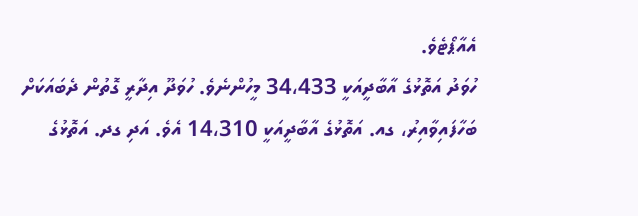އެއާޕޯޓެވެ.
ހުވަދު އަތޮޅުގެ އާބާދީއަކީ 34،433 މީހުންނެވެ. ހުވަދޫ އިދާރީ ގޮތުން ދެބައަކަށް ބަހާފައިވާއިރު، ގއ. އަތޮޅުގެ އާބާދީއަކީ 14،310 އެވެ. އަދި ގދ. އަތޮޅުގެ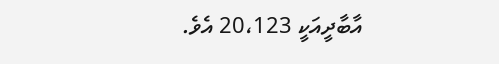އާބާދީއަކީ 20،123 އެވެ.